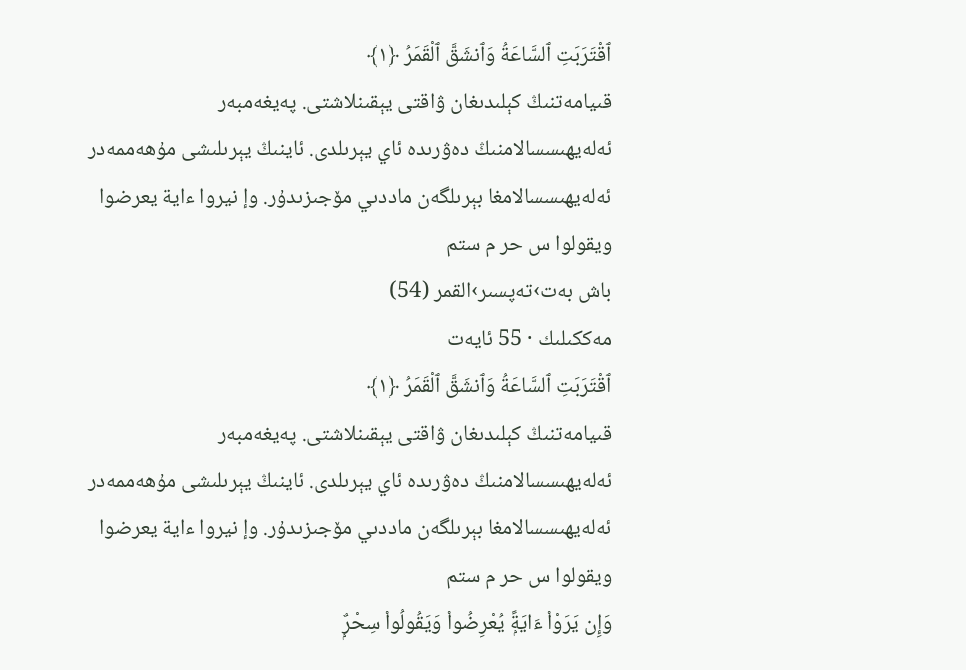ٱقْتَرَبَتِ ٱلسَّاعَةُ وَٱنشَقَّ ٱلْقَمَرُ ﴿١﴾
قىيامەتنىڭ كېلىدىغان ۋاقتى يېقىنلاشتى. پەيغەمبەر ئەلەيھىسسالامنىڭ دەۋرىدە ئاي يېرىلدى. ئاينىڭ يېرىلىشى مۇھەممەدر ئەلەيھىسسالامغا بېرىلگەن ماددىي مۆجىزىدۇر. وإ نيروا ءاية يعرضوا ويقولوا س حر م ستم
باش بەت›تەپسىر›القمر (54)
مەككىلىك · 55 ئايەت
ٱقْتَرَبَتِ ٱلسَّاعَةُ وَٱنشَقَّ ٱلْقَمَرُ ﴿١﴾
قىيامەتنىڭ كېلىدىغان ۋاقتى يېقىنلاشتى. پەيغەمبەر ئەلەيھىسسالامنىڭ دەۋرىدە ئاي يېرىلدى. ئاينىڭ يېرىلىشى مۇھەممەدر ئەلەيھىسسالامغا بېرىلگەن ماددىي مۆجىزىدۇر. وإ نيروا ءاية يعرضوا ويقولوا س حر م ستم
وَإِن يَرَوْا۟ ءَايَةًۭ يُعْرِضُوا۟ وَيَقُولُوا۟ سِحْرٌۭ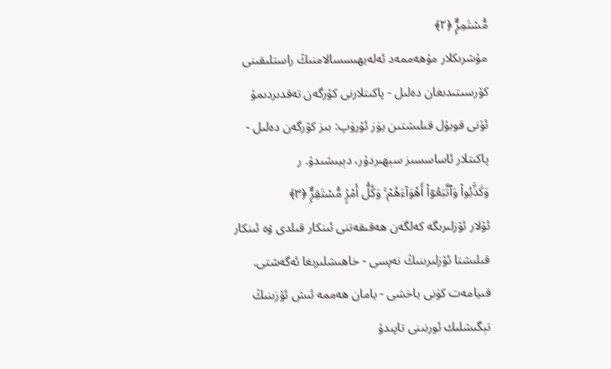مُّسْتَمِرٌّۭ ﴿٢﴾
مۇشرىكلار مۇھەممەد ئەلەيھىسسالامنىڭ راستلىقىنى كۆرسىتىدىغان دەلىل - پاكىتلارنى كۆرگەن تەقدىردىمۇ ئۇنى قوبۇل قىلىشتىن يۈز ئۆرۈپ: بىز كۆرگەن دەلىل - پاكىتلار ئاساسسىز سېھىردۇر، دېيىشىدۇ. ر
وَكَذَّبُوا۟ وَٱتَّبَعُوٓا۟ أَهْوَآءَهُمْ ۚ وَكُلُّ أَمْرٍۢ مُّسْتَقِرٌّۭ ﴿٣﴾
ئۇلار ئۆزلىرىگە كەلگەن ھەقىقەتنى ئىنكار قىلدى ۋە ئىنكار قىلىشتا ئۆزلىرىنىڭ نەپسى - خاھىشلىرىغا ئەگەشتى. قىيامەت كۈنى ياخشى - يامان ھەممە ئىش ئۆزىنىڭ تېگىشلىك ئورنىنى تاپىدۇ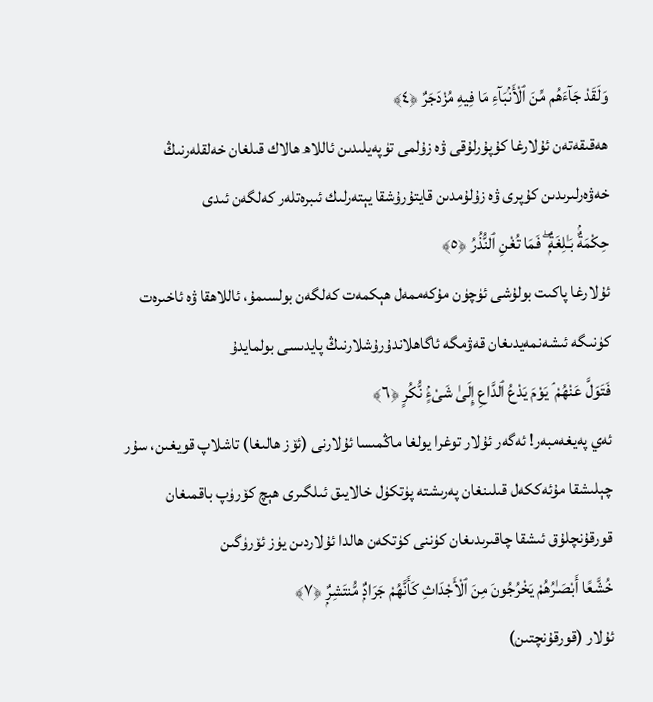وَلَقَدْ جَآءَهُم مِّنَ ٱلْأَنۢبَآءِ مَا فِيهِ مُزْدَجَرٌ ﴿٤﴾
ھەقىقەتەن ئۇلارغا كۇپۇرلۇقى ۋە زۇلمى تۈپەيلىدىن ئاللاھ ھالاك قىلغان خەلقلەرنىڭ خەۋەرلىرىدىن كۇپرى ۋە زۇلۇمدىن قايتۇرۇشقا يېتەرلىك ئىبرەتلەر كەلگەن ئىدى
حِكْمَةٌۢ بَـٰلِغَةٌۭ ۖ فَمَا تُغْنِ ٱلنُّذُرُ ﴿٥﴾
ئۇلارغا پاكىت بولۇشى ئۈچۈن مۇكەممەل ھېكمەت كەلگەن بولسىمۇ، ئاللاھقا ۋە ئاخىرەت كۈنىگە ئىشەنمەيدىغان قەۋمگە ئاگاھلاندۇرۇشلارنىڭ پايدىسى بولمايدۇ
فَتَوَلَّ عَنْهُمْ ۘ يَوْمَ يَدْعُ ٱلدَّاعِ إِلَىٰ شَىْءٍۢ نُّكُرٍ ﴿٦﴾
ئەي پەيغەمبەر! ئەگەر ئۇلار توغرا يولغا ماڭمىسا ئۇلارنى (ئۆز ھالىغا) تاشلاپ قويغىن، سۇر چېلىشقا مۇئەككەل قىلىنغان پەرىشتە پۈتكۈل خالايىق ئىلگىرى ھېچ كۆرۈپ باقمىغان قورقۇنچلۇق ئىشقا چاقىرىدىغان كۈننى كۈتكەن ھالدا ئۇلاردىن يۈز ئۆرۈگىن
خُشَّعًا أَبْصَـٰرُهُمْ يَخْرُجُونَ مِنَ ٱلْأَجْدَاثِ كَأَنَّهُمْ جَرَادٌۭ مُّنتَشِرٌۭ ﴿٧﴾
ئۇلار (قورقۇنچتىن)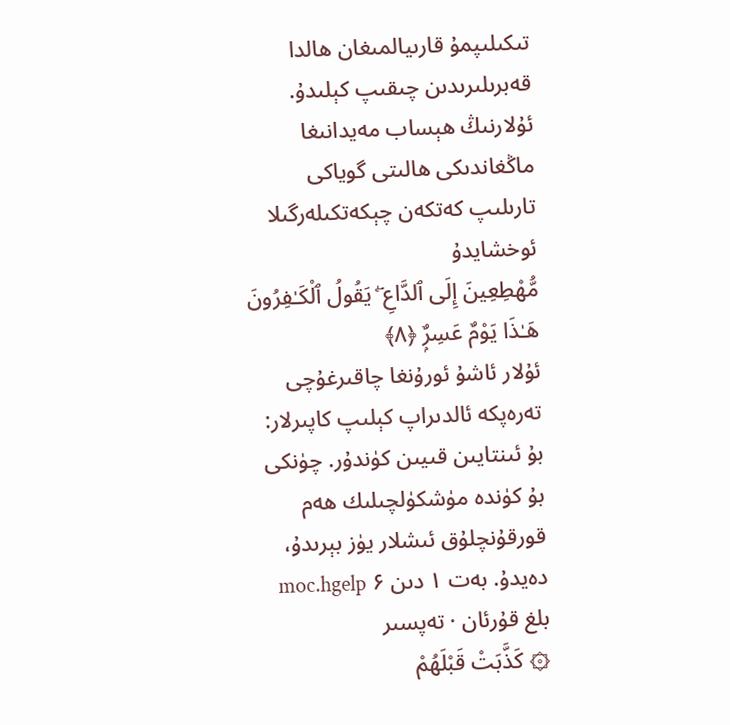تىكىلىپمۇ قارىيالمىغان ھالدا قەبرىلىرىدىن چىقىپ كېلىدۇ. ئۇلارنىڭ ھېساب مەيدانىغا ماڭغاندىكى ھالىتى گوياكى تارىلىپ كەتكەن چېكەتكىلەرگىلا ئوخشايدۇ
مُّهْطِعِينَ إِلَى ٱلدَّاعِ ۖ يَقُولُ ٱلْكَـٰفِرُونَ هَـٰذَا يَوْمٌ عَسِرٌۭ ﴿٨﴾
ئۇلار ئاشۇ ئورۇنغا چاقىرغۇچى تەرەپكە ئالدىراپ كېلىپ كاپىرلار: بۇ ئىنتايىن قىيىن كۈندۇر. چۈنكى بۇ كۈندە مۈشكۈلچىلىك ھەم قورقۇنچلۇق ئىشلار يۈز بېرىدۇ، دەيدۇ. بەت ۱ دىن ۶ moc.hgelp بلغ قۇرئان · تەپسىر
۞ كَذَّبَتْ قَبْلَهُمْ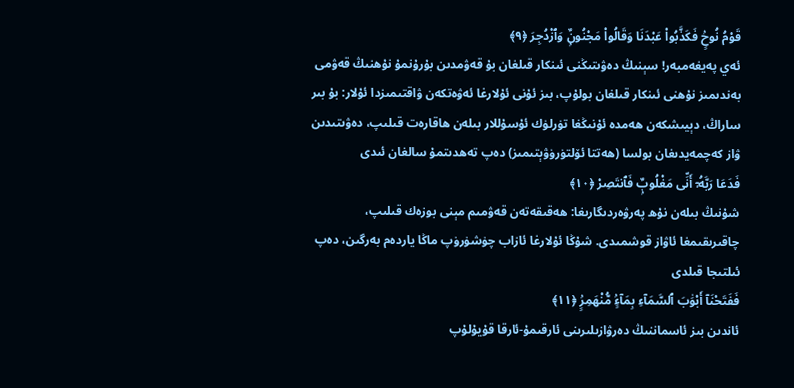قَوْمُ نُوحٍۢ فَكَذَّبُوا۟ عَبْدَنَا وَقَالُوا۟ مَجْنُونٌۭ وَٱزْدُجِرَ ﴿٩﴾
ئەي پەيغەمبەر! سېنىڭ دەۋىتىڭنى ئىنكار قىلغان بۇ قەۋمدىن بۇرۇنمۇ نۇھنىڭ قەۋمى بەندىمىز نۇھنى ئىنكار قىلغان بولۇپ، بىز ئۇنى ئۇلارغا ئەۋەتكەن ۋاقتىمىزدا ئۇلار: بۇ بىر ساراڭ، دېيىشكەن ھەمدە ئۇنىڭغا تۈرلۈك ئۇسۇللار بىلەن ھاقارەت قىلىپ، دەۋىتىدىن ۋاز كەچمەيدىغان بولسا (ھەتتا ئۆلتۈرۈۋېتىمىز) دەپ تەھدىتمۇ سالغان ئىدى
فَدَعَا رَبَّهُۥٓ أَنِّى مَغْلُوبٌۭ فَٱنتَصِرْ ﴿١٠﴾
شۇنىڭ بىلەن نۇھ پەرۋەردىگارىغا: ھەقىقەتەن قەۋمىم مېنى بوزەك قىلىپ، چاقىرىقىمغا ئاۋاز قوشمىدى. شۇڭا ئۇلارغا ئازاب چۈشۈرۈپ ماڭا ياردەم بەرگىن، دەپ ئىلتىجا قىلدى
فَفَتَحْنَآ أَبْوَٰبَ ٱلسَّمَآءِ بِمَآءٍۢ مُّنْهَمِرٍۢ ﴿١١﴾
ئاندىن بىز ئاسماننىڭ دەرۋازىلىرىنى ئارقىمۇ-ئارقا قۇيۇلۇپ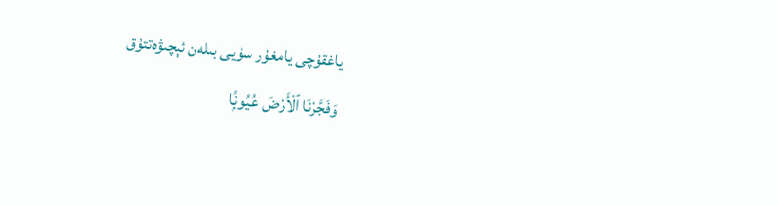ياغقۇچى يامغۇر سۈيى بىلەن ئېچىۋەتتۇق
وَفَجَّرْنَا ٱلْأَرْضَ عُيُونًۭا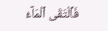فَٱلْتَقَى ٱلْمَآءُ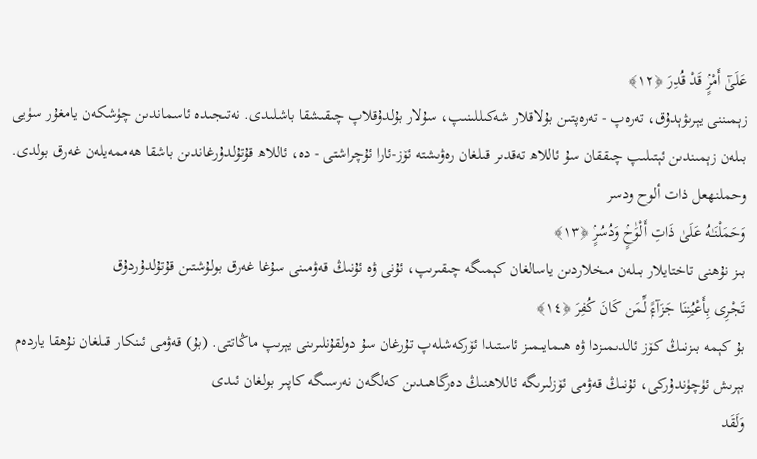عَلَىٰٓ أَمْرٍۢ قَدْ قُدِرَ ﴿١٢﴾
زېمىننى يېرىۋېدۇق، تەرەپ - تەرەپتىن بۇلاقلار شەكىللىنىپ، سۇلار بۇلدۇقلاپ چىقىشقا باشلىدى. نەتىجىدە ئاسماندىن چۈشكەن يامغۇر سۈيى بىلەن زېمىندىن ئېتىلىپ چىققان سۇ ئاللاھ تەقدىر قىلغان رەۋىشتە ئۆز-ئارا ئۇچراشتى - دە، ئاللاھ قۇتۇلدۇرغاندىن باشقا ھەممەيلەن غەرق بولدى. وحملنهعل ذات ألوح ودسر
وَحَمَلْنَـٰهُ عَلَىٰ ذَاتِ أَلْوَٰحٍۢ وَدُسُرٍۢ ﴿١٣﴾
بىز نۇھنى تاختايلار بىلەن مىخلاردىن ياسالغان كېمىگە چىقىرىپ، ئۇنى ۋە ئۇنىڭ قەۋمىنى سۇغا غەرق بولۇشتىن قۇتۇلدۇردۇق
تَجْرِى بِأَعْيُنِنَا جَزَآءًۭ لِّمَن كَانَ كُفِرَ ﴿١٤﴾
بۇ كېمە بىزنىڭ كۆز ئالدىمىزدا ۋە ھىمايىمىز ئاستىدا ئۆركەشلەپ تۇرغان سۇ دولقۇنلىرىنى يېرىپ ماڭاتتى. (بۇ) قەۋمى ئىنكار قىلغان نۇھقا ياردەم بېرىش ئۈچۈندۇركى، ئۇنىڭ قەۋمى ئۆزلىرىگە ئاللاھنىڭ دەرگاھىدىن كەلگەن نەرسىگە كاپىر بولغان ئىدى
وَلَقَد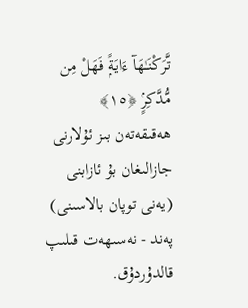تَّرَكْنَـٰهَآ ءَايَةًۭ فَهَلْ مِن مُّدَّكِرٍۢ ﴿١٥﴾
ھەقىقەتەن بىز ئۇلارنى جازالىغان بۇ ئازابنى (يەنى توپان بالاسىنى) پەند - نەسىھەت قىلىپ قالدۇردۇق.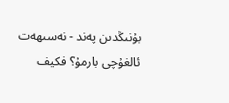بۇنىڭدىن پەند - نەسىھەت ئالغۇچى بارمۇ؟ فكيف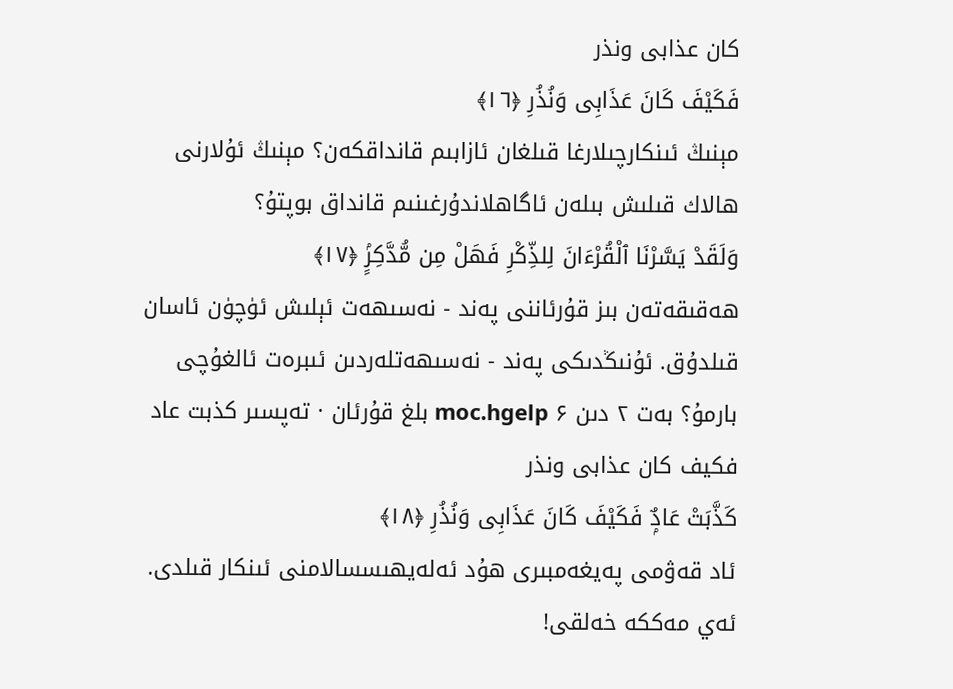كان عذابى ونذر
فَكَيْفَ كَانَ عَذَابِى وَنُذُرِ ﴿١٦﴾
مېنىڭ ئىنكارچىلارغا قىلغان ئازابىم قانداقكەن؟ مېنىڭ ئۇلارنى ھالاك قىلىش بىلەن ئاگاھلاندۇرغىنىم قانداق بوپتۇ؟
وَلَقَدْ يَسَّرْنَا ٱلْقُرْءَانَ لِلذِّكْرِ فَهَلْ مِن مُّدَّكِرٍۢ ﴿١٧﴾
ھەقىقەتەن بىز قۇرئاننى پەند - نەسىھەت ئېلىش ئۈچۈن ئاسان قىلدۇق. ئۇنىڭدىكى پەند - نەسىھەتلەردىن ئىبرەت ئالغۇچى بارمۇ؟ بەت ۲ دىن ۶ moc.hgelp بلغ قۇرئان · تەپسىر كذبت عاد فكيف كان عذابى ونذر
كَذَّبَتْ عَادٌۭ فَكَيْفَ كَانَ عَذَابِى وَنُذُرِ ﴿١٨﴾
ئاد قەۋمى پەيغەمبىرى ھۇد ئەلەيھىسسالامنى ئىنكار قىلدى. ئەي مەككە خەلقى!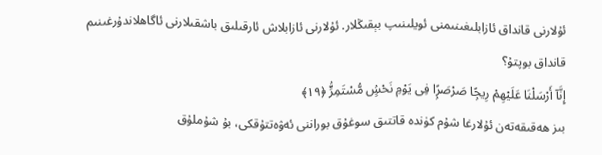ئۇلارنى قانداق ئازابلىغىنىمنى ئويلىنىپ بېقىڭلار. ئۇلارنى ئازابلاش ئارقىلىق باشقىلارنى ئاگاھلاندۇرغىنىم قانداق بوپتۇ؟
إِنَّآ أَرْسَلْنَا عَلَيْهِمْ رِيحًۭا صَرْصَرًۭا فِى يَوْمِ نَحْسٍۢ مُّسْتَمِرٍّۢ ﴿١٩﴾
بىز ھەقىقەتەن ئۇلارغا شۇم كۈندە قاتتىق سوغۇق بوراننى ئەۋەتتۇقكى، بۇ شۇملۇق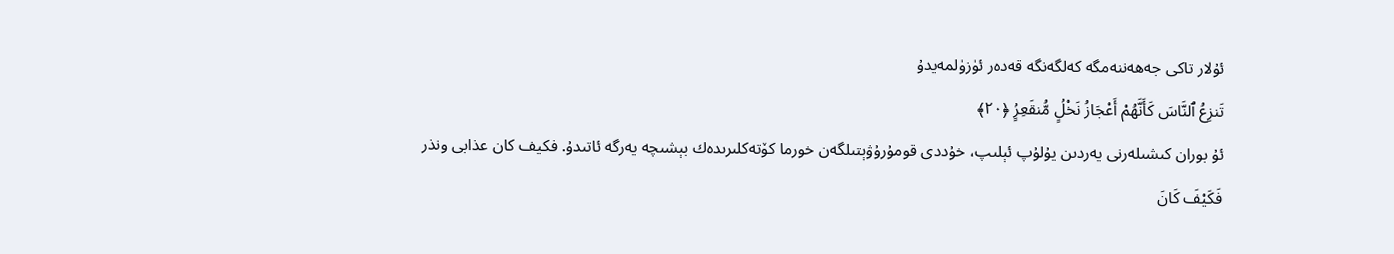ئۇلار تاكى جەھەننەمگە كەلگەنگە قەدەر ئۈزۈلمەيدۇ
تَنزِعُ ٱلنَّاسَ كَأَنَّهُمْ أَعْجَازُ نَخْلٍۢ مُّنقَعِرٍۢ ﴿٢٠﴾
ئۇ بوران كىشىلەرنى يەردىن يۇلۇپ ئېلىپ، خۇددى قومۇرۇۋېتىلگەن خورما كۆتەكلىرىدەك بېشىچە يەرگە ئاتىدۇ. فكيف كان عذابى ونذر
فَكَيْفَ كَانَ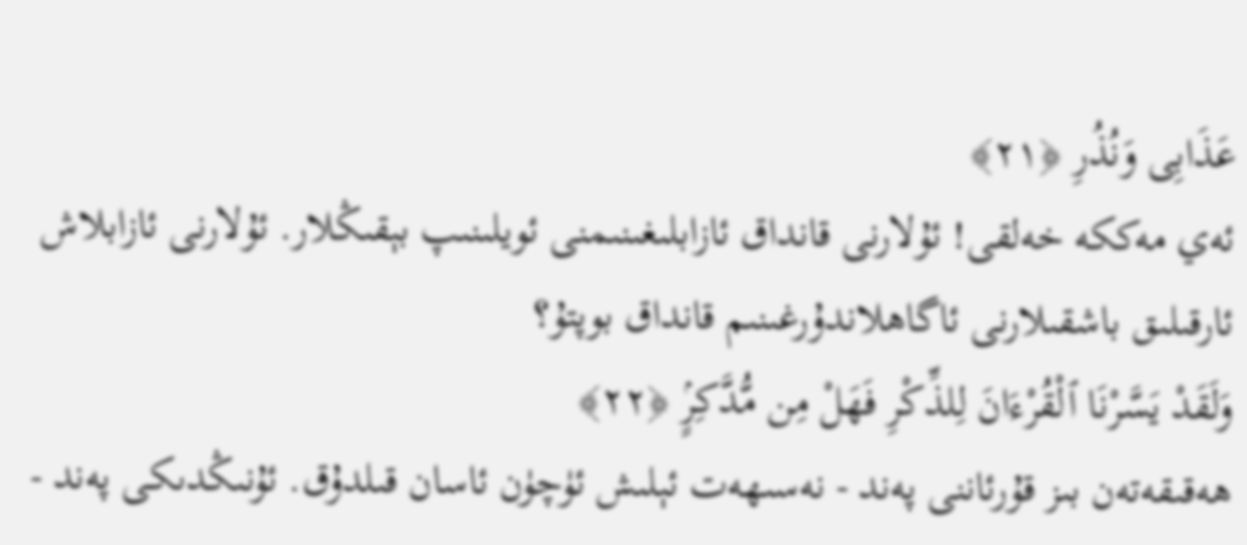عَذَابِى وَنُذُرِ ﴿٢١﴾
ئەي مەككە خەلقى! ئۇلارنى قانداق ئازابلىغىنىمنى ئويلىنىپ بېقىڭلار. ئۇلارنى ئازابلاش ئارقىلىق باشقىلارنى ئاگاھلاندۇرغىنىم قانداق بوپتۇ؟
وَلَقَدْ يَسَّرْنَا ٱلْقُرْءَانَ لِلذِّكْرِ فَهَلْ مِن مُّدَّكِرٍۢ ﴿٢٢﴾
ھەقىقەتەن بىز قۇرئاننى پەند - نەسىھەت ئېلىش ئۈچۈن ئاسان قىلدۇق. ئۇنىڭدىكى پەند -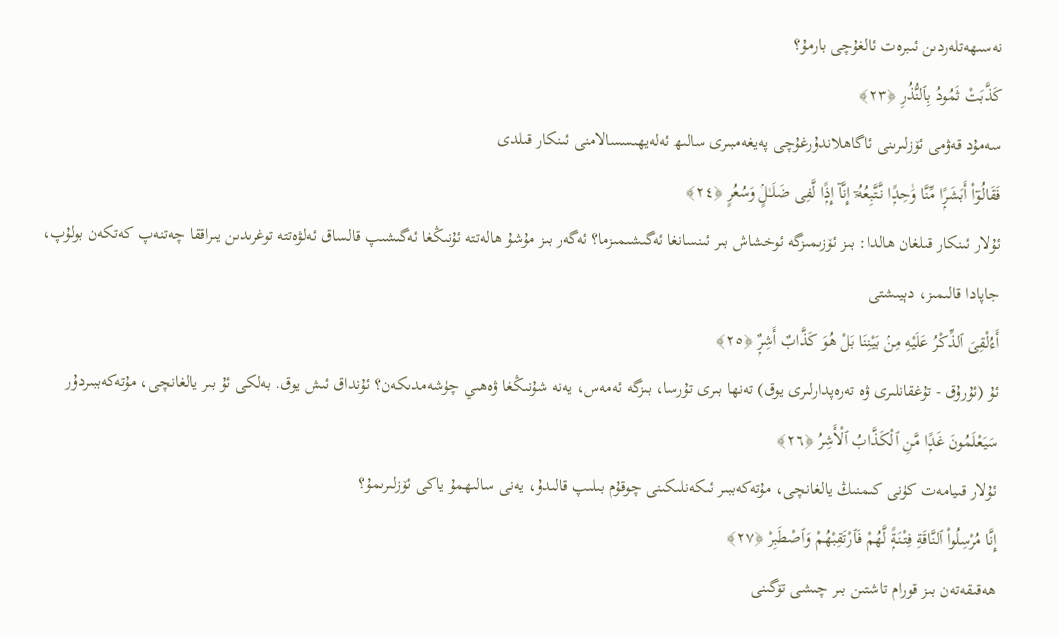نەسىھەتلەردىن ئىبرەت ئالغۇچى بارمۇ؟
كَذَّبَتْ ثَمُودُ بِٱلنُّذُرِ ﴿٢٣﴾
سەمۇد قەۋمى ئۆزلىرىنى ئاگاھلاندۇرغۇچى پەيغەمبىرى سالىھ ئەلەيھىسسالامنى ئىنكار قىلدى
فَقَالُوٓا۟ أَبَشَرًۭا مِّنَّا وَٰحِدًۭا نَّتَّبِعُهُۥٓ إِنَّآ إِذًۭا لَّفِى ضَلَـٰلٍۢ وَسُعُرٍ ﴿٢٤﴾
ئۇلار ئىنكار قىلغان ھالدا: بىز ئۆزىمىزگە ئوخشاش بىر ئىنسانغا ئەگىشىمىزما؟ ئەگەر بىز مۇشۇ ھالەتتە ئۇنىڭغا ئەگىشىپ قالساق ئەلۋەتتە توغرىدىن يىراققا چەتنەپ كەتكەن بولۇپ، جاپادا قالىمىز، دېيىشتى
أَءُلْقِىَ ٱلذِّكْرُ عَلَيْهِ مِنۢ بَيْنِنَا بَلْ هُوَ كَذَّابٌ أَشِرٌۭ ﴿٢٥﴾
ئۇ (ئۇرۇق - تۇغقانلىرى ۋە تەرەپدارلىرى يوق) تەنھا بىرى تۇرسا، بىزگە ئەمەس، يەنە شۇنىڭغا ۋەھىي چۈشەمدىكەن؟ ئۇنداق ئىش يوق. بەلكى ئۇ بىر يالغانچى، مۇتەكەببىردۇر
سَيَعْلَمُونَ غَدًۭا مَّنِ ٱلْكَذَّابُ ٱلْأَشِرُ ﴿٢٦﴾
ئۇلار قىيامەت كۈنى كىمنىڭ يالغانچى، مۇتەكەببىر ئىكەنلىكىنى چوقۇم بىلىپ قالىدۇ، يەنى سالىھمۇ ياكى ئۆزلىرىمۇ؟
إِنَّا مُرْسِلُوا۟ ٱلنَّاقَةِ فِتْنَةًۭ لَّهُمْ فَٱرْتَقِبْهُمْ وَٱصْطَبِرْ ﴿٢٧﴾
ھەقىقەتەن بىز قورام تاشتىن بىر چىشى تۆگىنى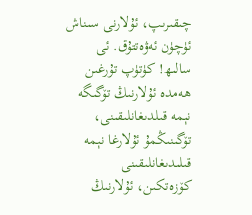چىقىرىپ، ئۇلارنى سىناش ئۈچۈن ئەۋەتتۇق. ئى سالىھ! كۈتۈپ تۇرغىن ھەمدە ئۇلارنىڭ تۆگىگە نېمە قىلدىغانلىقىنى، تۆگىنىڭمۇ ئۇلارغا نېمە قىلىدىغانلىقىنى كۆزەتكىن، ئۇلارنىڭ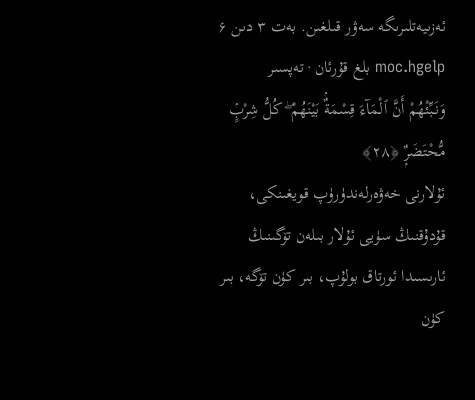ئەزىيەتلىرىگە سەۋر قىلغىن. بەت ۳ دىن ۶ moc.hgelp بلغ قۇرئان · تەپسىر
وَنَبِّئْهُمْ أَنَّ ٱلْمَآءَ قِسْمَةٌۢ بَيْنَهُمْ ۖ كُلُّ شِرْبٍۢ مُّحْتَضَرٌۭ ﴿٢٨﴾
ئۇلارنى خەۋەرلەندۈرۈپ قويغىنكى، قۇدۇقنىڭ سۈيى ئۇلار بىلەن تۆگىنىڭ ئارىسىدا ئورتاق بولۇپ، بىر كۈن تۆگە، بىر كۈن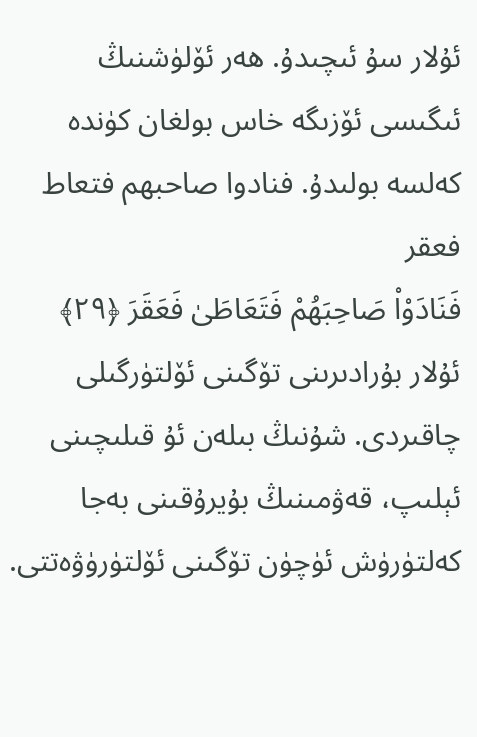ئۇلار سۇ ئىچىدۇ. ھەر ئۆلۈشنىڭ ئىگىسى ئۆزىگە خاس بولغان كۈندە كەلسە بولىدۇ. فنادوا صاحبهم فتعاط فعقر
فَنَادَوْا۟ صَاحِبَهُمْ فَتَعَاطَىٰ فَعَقَرَ ﴿٢٩﴾
ئۇلار بۇرادىرىنى تۆگىنى ئۆلتۈرگىلى چاقىردى. شۇنىڭ بىلەن ئۇ قىلىچىنى ئېلىپ، قەۋمىنىڭ بۇيرۇقىنى بەجا كەلتۈرۈش ئۈچۈن تۆگىنى ئۆلتۈرۈۋەتتى.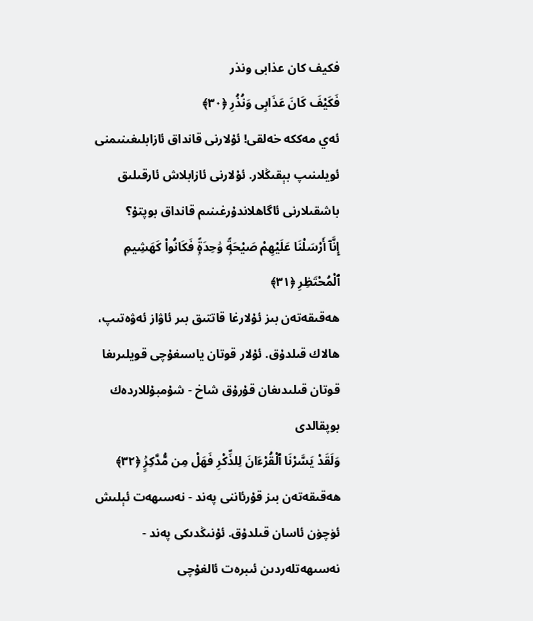فكيف كان عذابى ونذر
فَكَيْفَ كَانَ عَذَابِى وَنُذُرِ ﴿٣٠﴾
ئەي مەككە خەلقى! ئۇلارنى قانداق ئازابلىغىنىمنى ئويلىنىپ بېقىڭلار. ئۇلارنى ئازابلاش ئارقىلىق باشقىلارنى ئاگاھلاندۇرغىنىم قانداق بوپتۇ؟
إِنَّآ أَرْسَلْنَا عَلَيْهِمْ صَيْحَةًۭ وَٰحِدَةًۭ فَكَانُوا۟ كَهَشِيمِ ٱلْمُحْتَظِرِ ﴿٣١﴾
ھەقىقەتەن بىز ئۇلارغا قاتتىق بىر ئاۋاز ئەۋەتىپ، ھالاك قىلدۇق. ئۇلار قوتان ياسىغۇچى قويلىرىغا قوتان قىلىدىغان قۇرۇق شاخ - شۇمبۇللاردەك بوپقالدى
وَلَقَدْ يَسَّرْنَا ٱلْقُرْءَانَ لِلذِّكْرِ فَهَلْ مِن مُّدَّكِرٍۢ ﴿٣٢﴾
ھەقىقەتەن بىز قۇرئاننى پەند - نەسىھەت ئېلىش ئۈچۈن ئاسان قىلدۇق. ئۇنىڭدىكى پەند - نەسىھەتلەردىن ئىبرەت ئالغۇچى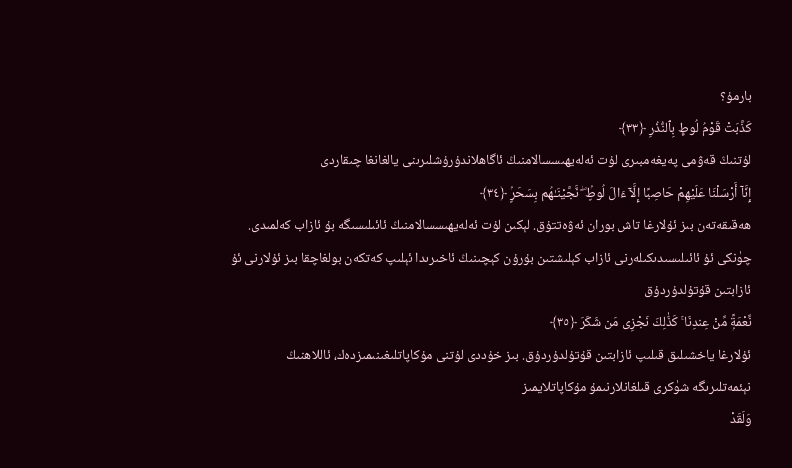بارمۇ؟
كَذَّبَتْ قَوْمُ لُوطٍۭ بِٱلنُّذُرِ ﴿٣٣﴾
لۇتنىڭ قەۋمى پەيغەمبىرى لۇت ئەلەيھىسسالامنىڭ ئاگاھلاندۇرۇشلىرىنى يالغانغا چىقاردى
إِنَّآ أَرْسَلْنَا عَلَيْهِمْ حَاصِبًا إِلَّآ ءَالَ لُوطٍۢ ۖ نَّجَّيْنَـٰهُم بِسَحَرٍۢ ﴿٣٤﴾
ھەقىقەتەن بىز ئۇلارغا تاش بوران ئەۋەتتۇق. لېكىن لۇت ئەلەيھىسسالامنىڭ ئائىلىسىگە بۇ ئازاب كەلمىدى. چۈنكى ئۇ ئائىلىسىدىكىلەرنى ئازاب كېلىشتىن بۇرۇن كېچىنىڭ ئاخىرىدا ئېلىپ كەتكەن بولغاچقا بىز ئۇلارنى ئۇ ئازابتىن قۇتۇلدۇردۇق
نِّعْمَةًۭ مِّنْ عِندِنَا ۚ كَذَٰلِكَ نَجْزِى مَن شَكَرَ ﴿٣٥﴾
ئۇلارغا ياخشىلىق قىلىپ ئازابتىن قۇتۇلدۇردۇق. بىز خۇددى لۇتنى مۇكاپاتلىغىنىمىزدەك، ئاللاھنىڭ نېئمەتلىرىگە شۈكرى قىلغانلارنىمۇ مۇكاپاتلايمىز
وَلَقَدْ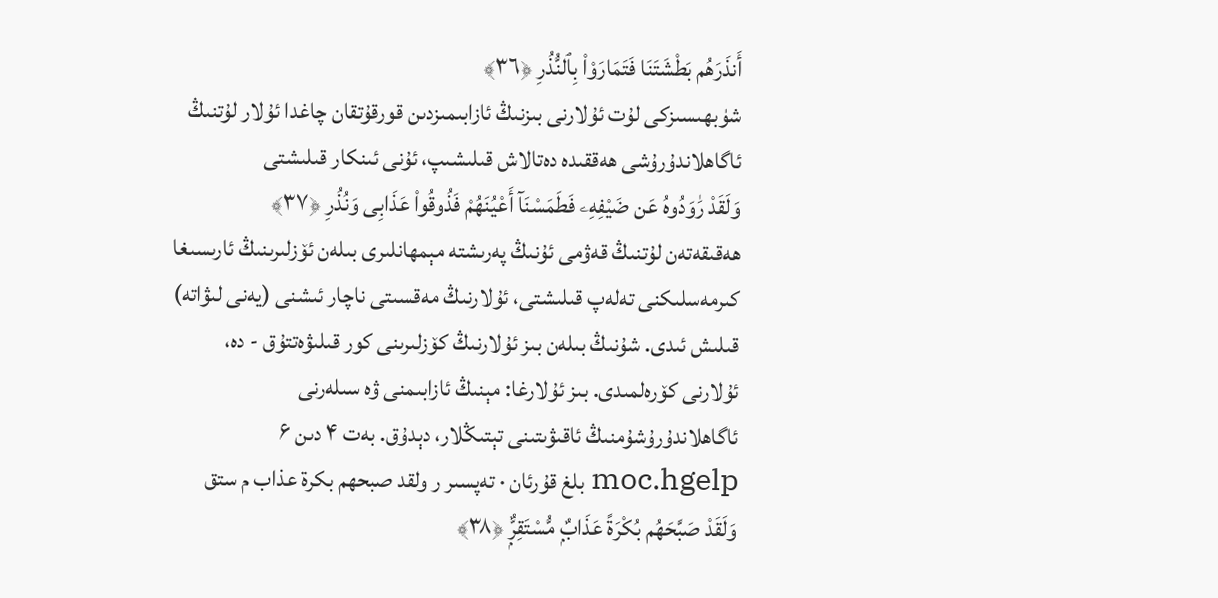أَنذَرَهُم بَطْشَتَنَا فَتَمَارَوْا۟ بِٱلنُّذُرِ ﴿٣٦﴾
شۈبھىسىزكى لۇت ئۇلارنى بىزنىڭ ئازابىمىزدىن قورقۇتقان چاغدا ئۇلار لۇتنىڭ ئاگاھلاندۇرۇشى ھەققىدە دەتالاش قىلىشىپ، ئۇنى ئىنكار قىلىشتى
وَلَقَدْ رَٰوَدُوهُ عَن ضَيْفِهِۦ فَطَمَسْنَآ أَعْيُنَهُمْ فَذُوقُوا۟ عَذَابِى وَنُذُرِ ﴿٣٧﴾
ھەقىقەتەن لۇتنىڭ قەۋمى ئۇنىڭ پەرىشتە مېمھانلىرى بىلەن ئۆزلىرىنىڭ ئارىسىغا كىرمەسلىكنى تەلەپ قىلىشتى، ئۇلارنىڭ مەقسىتى ناچار ئىشنى (يەنى لىۋاتە) قىلىش ئىدى. شۇنىڭ بىلەن بىز ئۇلارنىڭ كۆزلىرىنى كور قىلىۋەتتۇق - دە، ئۇلارنى كۆرەلمىدى. بىز ئۇلارغا: مېنىڭ ئازابىمنى ۋە سىلەرنى ئاگاھلاندۇرۇشۇمنىڭ ئاقىۋىتىنى تېتىڭلار، دېدۇق. بەت ۴ دىن ۶ moc.hgelp بلغ قۇرئان · تەپسىر ر ولقد صبحهم بكرة عذاب م ستق
وَلَقَدْ صَبَّحَهُم بُكْرَةً عَذَابٌۭ مُّسْتَقِرٌّۭ ﴿٣٨﴾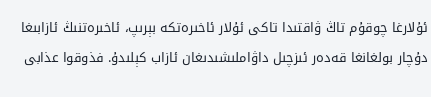ئۇلارغا چوقۇم تاڭ ۋاقتىدا تاكى ئۇلار ئاخىرەتكە بېرىپ، ئاخىرەتنىڭ ئازابىغا دۇچار بولغانغا قەدەر ئىزچىل داۋاملىشىدىغان ئازاب كېلىدۇ. فذوقوا عذابى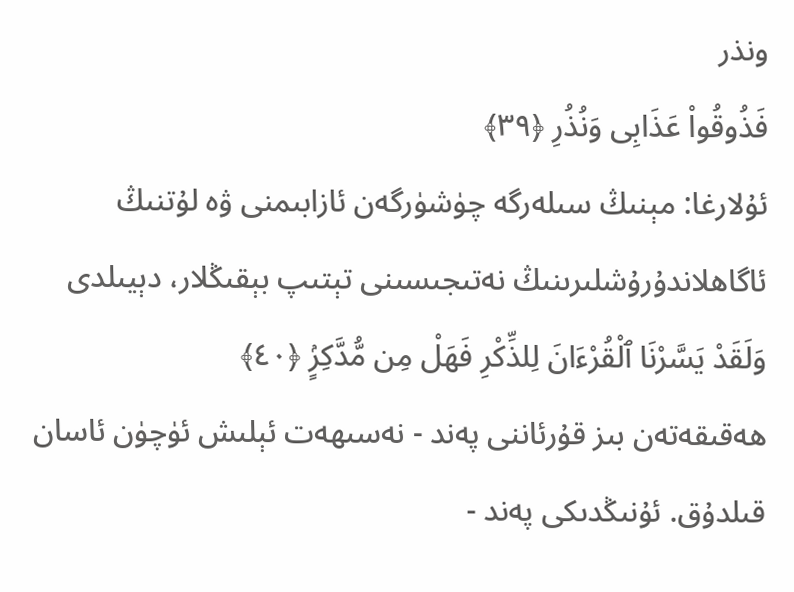ونذر
فَذُوقُوا۟ عَذَابِى وَنُذُرِ ﴿٣٩﴾
ئۇلارغا: مېنىڭ سىلەرگە چۈشۈرگەن ئازابىمنى ۋە لۇتنىڭ ئاگاھلاندۇرۇشلىرىنىڭ نەتىجىسىنى تېتىپ بېقىڭلار، دېيىلدى
وَلَقَدْ يَسَّرْنَا ٱلْقُرْءَانَ لِلذِّكْرِ فَهَلْ مِن مُّدَّكِرٍۢ ﴿٤٠﴾
ھەقىقەتەن بىز قۇرئاننى پەند - نەسىھەت ئېلىش ئۈچۈن ئاسان قىلدۇق. ئۇنىڭدىكى پەند -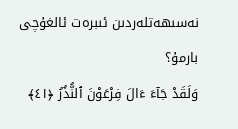نەسىھەتلەردىن ئىبرەت ئالغۇچى بارمۇ؟
وَلَقَدْ جَآءَ ءَالَ فِرْعَوْنَ ٱلنُّذُرُ ﴿٤١﴾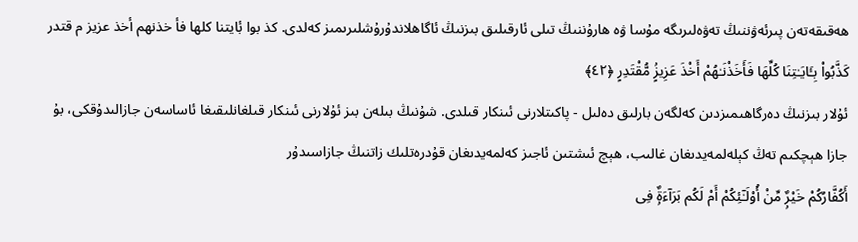ھەقىقەتەن پىرئەۋننىڭ تەۋەلىرىگە مۇسا ۋە ھارۇننىڭ تىلى ئارقىلىق بىزنىڭ ئاگاھلاندۇرۇشلىرىمىز كەلدى. كذ بوا بٔايتنا كلها فأ خذنهم أخذ عزيز م قتدر
كَذَّبُوا۟ بِـَٔايَـٰتِنَا كُلِّهَا فَأَخَذْنَـٰهُمْ أَخْذَ عَزِيزٍۢ مُّقْتَدِرٍ ﴿٤٢﴾
ئۇلار بىزنىڭ دەرگاھىمىزدىن كەلگەن بارلىق دەلىل - پاكىتلارنى ئىنكار قىلدى. شۇنىڭ بىلەن بىز ئۇلارنى ئىنكار قىلغانلىقىغا ئاساسەن جازالىدۇقكى، بۇ جازا ھېچكىم تەڭ كېلەلمەيدىغان غالىب، ھېچ ئىشتىن ئاجىز كەلمەيدىغان قۇدرەتلىك زاتنىڭ جازاسىدۇر
أَكُفَّارُكُمْ خَيْرٌۭ مِّنْ أُو۟لَـٰٓئِكُمْ أَمْ لَكُم بَرَآءَةٌۭ فِى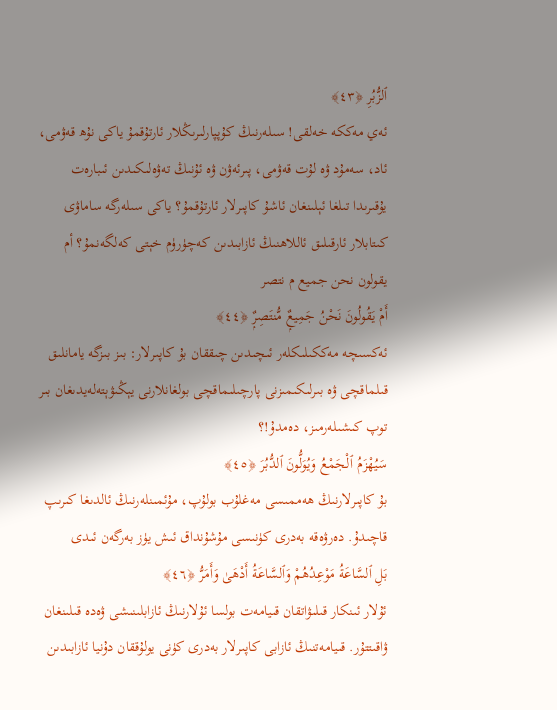ٱلزُّبُرِ ﴿٤٣﴾
ئەي مەككە خەلقى! سىلەرنىڭ كۇپپارلىرىڭلار ئارتۇقمۇ ياكى نۇھ قەۋمى، ئاد، سەمۇد ۋە لۇت قەۋمى، پىرئەۋن ۋە ئۇنىڭ تەۋەلىكىدىن ئىبارەت يۇقىرىدا تىلغا ئېلىنغان ئاشۇ كاپىرلار ئارتۇقمۇ؟ ياكى سىلەرگە ساماۋى كىتابلار ئارقىلىق ئاللاھنىڭ ئازابىدىن كەچۈرۈم خېتى كەلگەنمۇ؟ أم يقولون نحن جميع م نتصر
أَمْ يَقُولُونَ نَحْنُ جَمِيعٌۭ مُّنتَصِرٌۭ ﴿٤٤﴾
ئەكسىچە مەككىلىكلەر ئىچىدىن چىققان بۇ كاپىرلار: بىز بىزگە يامانلىق قىلماقچى ۋە بىرلىكىمىزنى پارچىلىماقچى بولغانلارنى يېڭىۋېتەلەيدىغان بىر توپ كىشىلەرمىز، دەمدۇ!؟
سَيُهْزَمُ ٱلْجَمْعُ وَيُوَلُّونَ ٱلدُّبُرَ ﴿٤٥﴾
بۇ كاپىرلارنىڭ ھەممىسى مەغلۇب بولۇپ، مۇئمىنلەرنىڭ ئالدىغا كىرىپ قاچىدۇ. دەرۋەقە بەدرى كۈنىسى مۇشۇنداق ئىش يۈز بەرگەن ئىدى
بَلِ ٱلسَّاعَةُ مَوْعِدُهُمْ وَٱلسَّاعَةُ أَدْهَىٰ وَأَمَرُّ ﴿٤٦﴾
ئۇلار ئىنكار قىلىۋاتقان قىيامەت بولسا ئۇلارنىڭ ئازابلىنىشى ۋەدە قىلىنغان ۋاقىتتۇر. قىيامەتنىڭ ئازابى كاپىرلار بەدرى كۈنى يولۇققان دۇنيا ئازابىدىن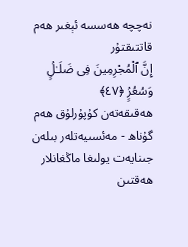نەچچە ھەسسە ئېغىر ھەم قاتتىقتۇر
إِنَّ ٱلْمُجْرِمِينَ فِى ضَلَـٰلٍۢ وَسُعُرٍۢ ﴿٤٧﴾
ھەقىقەتەن كۇپۇرلۇق ھەم گۇناھ - مەئسىيەتلەر بىلەن جىنايەت يولىغا ماڭغانلار ھەقتىن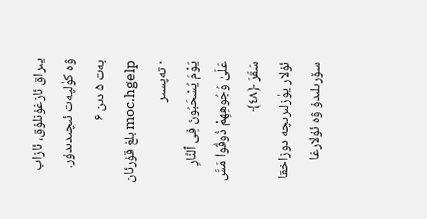يىراق ئازغۇنلۇق، ئازاب ۋە كۈلپەت ئىچىدىدۇر. بەت ۵ دىن ۶ moc.hgelp بلغ قۇرئان · تەپسىر
يَوْمَ يُسْحَبُونَ فِى ٱلنَّارِ عَلَىٰ وُجُوهِهِمْ ذُوقُوا۟ مَسَّ سَقَرَ ﴿٤٨﴾
ئۇلار يۈزلىرىچە دوزاخقا سۆرىلىدۇ ۋە ئۇلارغا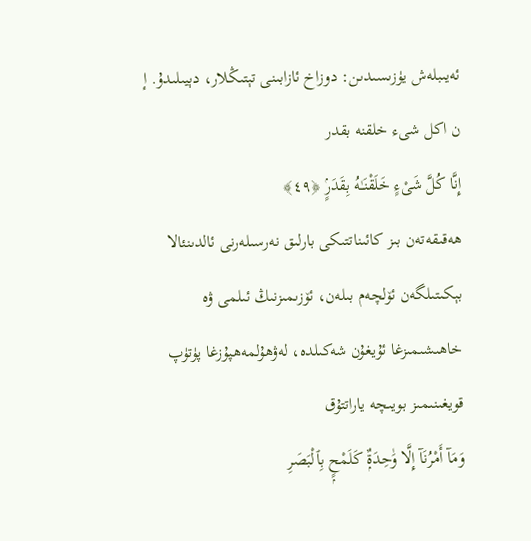ئەيىبلەش يۈزىسىدىن: دوزاخ ئازابىنى تېتىڭلار، دېيىلىدۇ. إ ن اكل شىء خلقنه بقدر
إِنَّا كُلَّ شَىْءٍ خَلَقْنَـٰهُ بِقَدَرٍۢ ﴿٤٩﴾
ھەقىقەتەن بىز كائىناتتىكى بارلىق نەرسىلەرنى ئالدىنئالا بېكىتىلگەن ئۆلچەم بىلەن، ئۆزىمىزنىڭ ئىلمى ۋە خاھىشىمىزغا ئۇيغۇن شەكىلدە، لەۋھۇلمەھپۇزغا پۈتۈپ قويغىنىمىز بويىچە ياراتتۇق
وَمَآ أَمْرُنَآ إِلَّا وَٰحِدَةٌۭ كَلَمْحٍۭ بِٱلْبَصَرِ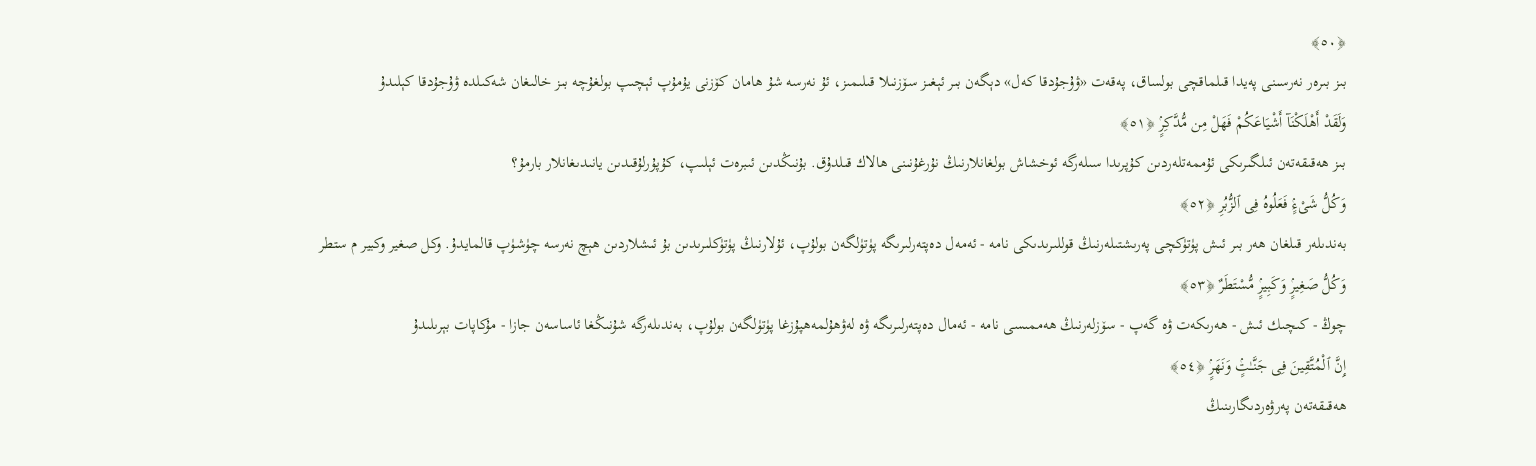﴿٥٠﴾
بىز بىرەر نەرسىنى پەيدا قىلماقچى بولساق، پەقەت «ۋۇجۇدقا كەل» دېگەن بىر ئېغىز سۆزنىلا قىلىمىز، ئۇ نەرسە شۇ ھامان كۆزنى يۇمۇپ ئېچىپ بولغۇچە بىز خالىغان شەكىلدە ۋۇجۇدقا كېلىدۇ
وَلَقَدْ أَهْلَكْنَآ أَشْيَاعَكُمْ فَهَلْ مِن مُّدَّكِرٍۢ ﴿٥١﴾
بىز ھەقىقەتەن ئىلگىرىكى ئۇممەتلەردىن كۇپرىدا سىلەرگە ئوخشاش بولغانلارنىڭ نۇرغۇنىنى ھالاك قىلدۇق. بۇنىڭدىن ئىبرەت ئېلىپ، كۇپۇرلۇقىدىن يانىدىغانلار بارمۇ؟
وَكُلُّ شَىْءٍۢ فَعَلُوهُ فِى ٱلزُّبُرِ ﴿٥٢﴾
بەندىلەر قىلغان ھەر بىر ئىش پۈتۈكچى پەرىشتىلەرنىڭ قوللىرىدىكى نامە - ئەمەل دەپتەرلىرىگە پۈتۈلگەن بولۇپ، ئۇلارنىڭ پۈتۈكلىرىدىن بۇ ئىشلاردىن ھېچ نەرسە چۈشۈپ قالمايدۇ. وكل صغير وكبير م ستطر
وَكُلُّ صَغِيرٍۢ وَكَبِيرٍۢ مُّسْتَطَرٌ ﴿٥٣﴾
چوڭ - كىچىك ئىش - ھەرىكەت ۋە گەپ - سۆزلەرنىڭ ھەممىسى نامە - ئەمال دەپتەرلىرىگە ۋە لەۋھۇلمەھپۇزغا پۈتۈلگەن بولۇپ، بەندىلەرگە شۇنىڭغا ئاساسەن جازا - مۇكاپات بېرىلىدۇ
إِنَّ ٱلْمُتَّقِينَ فِى جَنَّـٰتٍۢ وَنَهَرٍۢ ﴿٥٤﴾
ھەقىقەتەن پەرۋەردىگارىنىڭ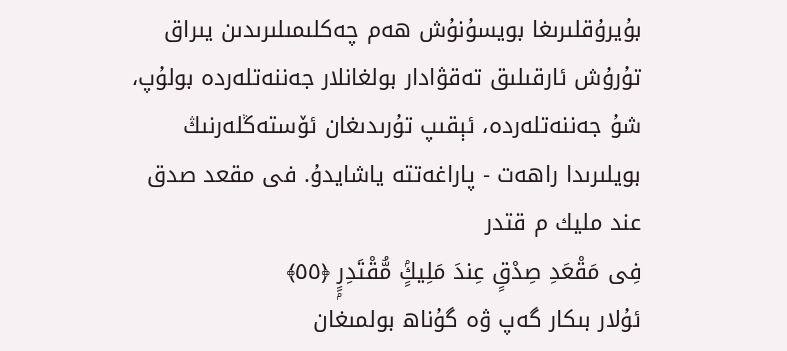بۇيرۇقلىرىغا بويسۇنۇش ھەم چەكلىمىلىرىدىن يىراق تۇرۇش ئارقىلىق تەقۋادار بولغانلار جەننەتلەردە بولۇپ، شۇ جەننەتلەردە، ئېقىپ تۇرىدىغان ئۆستەڭلەرنىڭ بويلىرىدا راھەت - پاراغەتتە ياشايدۇ. فى مقعد صدق عند مليك م قتدر
فِى مَقْعَدِ صِدْقٍ عِندَ مَلِيكٍۢ مُّقْتَدِرٍۭ ﴿٥٥﴾
ئۇلار بىكار گەپ ۋە گۇناھ بولمىغان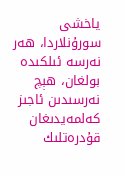ياخشى سورۇنلاردا، ھەر نەرسە ئىلكىدە بولغان، ھېچ نەرسىدىن ئاجىز كەلمەيدىغان قۇدرەتلىك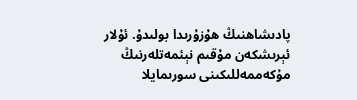پادىشاھنىڭ ھۇزۇرىدا بولىدۇ. ئۇلار ئېرىشكەن مۇقىم نېئمەتلەرنىڭ مۇكەممەللىكىنى سورىمايلا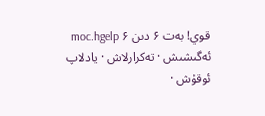قوي! بەت ۶ دىن ۶ moc.hgelp
ئەگىشىش · تەكرارلاش · يادلاپ ئوقۇش ·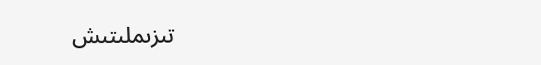تىزىملىتىش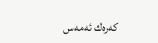كەرەك ئەمەس